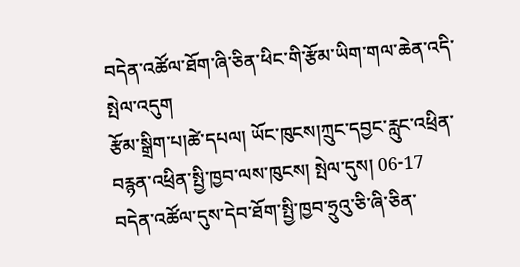བདེན་འཚོལ་ཐོག་ཞི་ཅིན་ཕིང་གི་རྩོམ་ཡིག་གལ་ཆེན་འདི་སྤེལ་འདུག
རྩོམ་སྒྲིག་པ།ཚེ་དཔལ། ཡོང་ཁུངས།ཀྲུང་དབྱང་རླུང་འཕྲིན་བརྙན་འཕྲིན་སྤྱི་ཁྱབ་ལས་ཁུངས། སྤེལ་དུས། 06-17
བདེན་འཚོལ་དུས་དེབ་ཐོག་སྤྱི་ཁྱབ་ཧྲུའུ་ཅི་ཞི་ཅིན་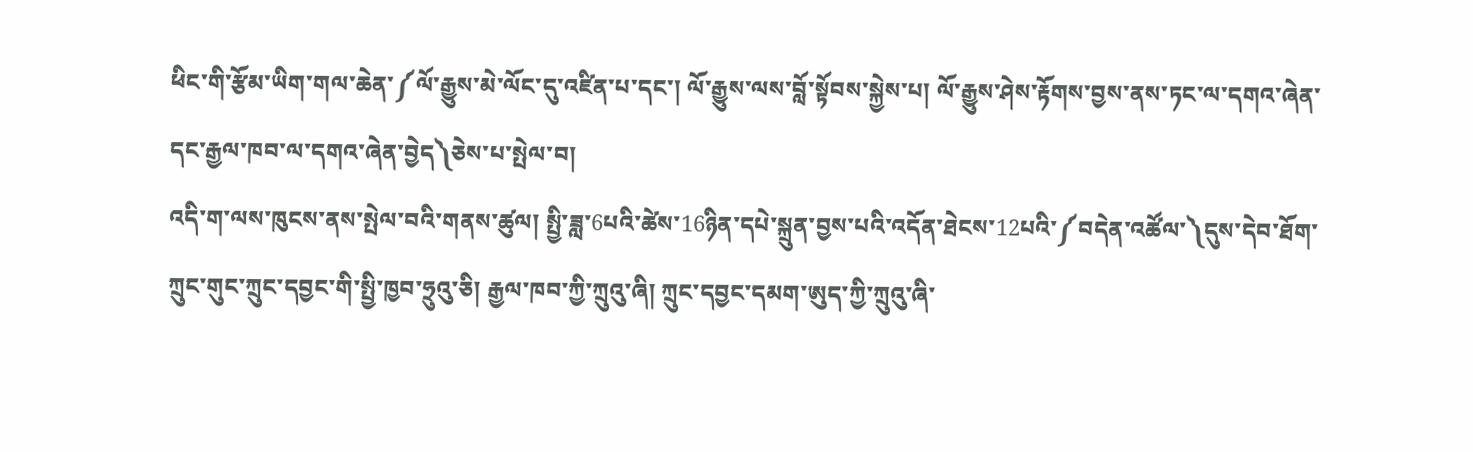ཕིང་གི་རྩོམ་ཡིག་གལ་ཆེན་༼ལོ་རྒྱུས་མེ་ལོང་དུ་འཛིན་པ་དང་། ལོ་རྒྱུས་ལས་བློ་སྟོབས་སྐྱེས་པ། ལོ་རྒྱུས་ཤེས་རྟོགས་བྱས་ནས་ཏང་ལ་དགའ་ཞེན་དང་རྒྱལ་ཁབ་ལ་དགའ་ཞེན་བྱེད༽ཅེས་པ་སྤེལ་བ།
འདི་ག་ལས་ཁུངས་ནས་སྤེལ་བའི་གནས་ཚུལ། སྤྱི་ཟླ་6པའི་ཚེས་16ཉིན་དཔེ་སྐྲུན་བྱས་པའི་འདོན་ཐེངས་12པའི་༼བདེན་འཚོལ་༽དུས་དེབ་ཐོག་ཀྲུང་གུང་ཀྲུང་དབྱང་གི་སྤྱི་ཁྱབ་ཧྲུའུ་ཅི། རྒྱལ་ཁབ་ཀྱི་ཀྲུའུ་ཞི། ཀྲུང་དབྱང་དམག་ཨུད་ཀྱི་ཀྲུའུ་ཞི་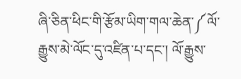ཞི་ཅིན་ཕིང་གི་རྩོམ་ཡིག་གལ་ཆེན་༼ལོ་རྒྱུས་མེ་ལོང་དུ་འཛིན་པ་དང་། ལོ་རྒྱུས་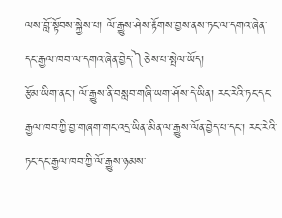ལས་བློ་སྟོབས་སྐྱེས་པ། ལོ་རྒྱུས་ཤེས་རྟོགས་བྱས་ནས་ཏང་ལ་དགའ་ཞེན་དང་རྒྱལ་ཁབ་ལ་དགའ་ཞེན་བྱེད་༽ཅེས་པ་སྤེལ་ཡོད།
རྩོམ་ཡིག་ནང་། ལོ་རྒྱུས་ནི་བསླབ་གཞི་ཡག་ཤོས་དེ་ཡིན། རང་རེའི་ཏང་དང་རྒྱལ་ཁབ་ཀྱི་བྱ་གཞག་གང་འདྲ་ཡིན་མིན་ལ་རྒྱུས་ལོན་བྱེད་པ་དང་། རང་རེའི་ཏང་དང་རྒྱལ་ཁབ་ཀྱི་ལོ་རྒྱུས་ཉམས་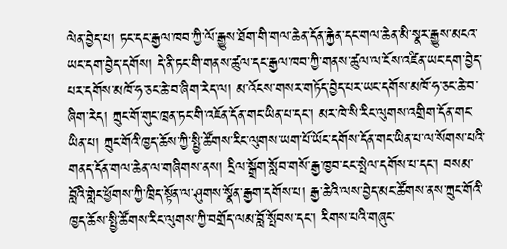ལེན་བྱེད་པ། ཏང་དང་རྒྱལ་ཁབ་ཀྱི་ལོ་རྒྱུས་ཐོག་གི་གལ་ཆེན་དོན་རྐྱེན་དང་གལ་ཆེན་མི་སྣར་རྒྱུས་མངའ་ཡང་དག་བྱེད་དགོས། དེ་ནི་ཏང་གི་གནས་ཚུལ་དང་རྒྱལ་ཁབ་ཀྱི་གནས་ཚུལ་ལ་ངོས་འཛིན་ཡང་དག་བྱེད་པར་དགོས་མཁོ་ཧ་ཅང་ཆེ་བ་ཞིག་རེད་ལ། མ་འོངས་གསར་གཏོད་བྱེད་པར་ཡང་དགོས་མཁོ་ཧ་ཅང་ཆེ་བ་ཞིག་རེད། ཀྲུང་གོ་གུང་ཁྲན་ཏང་གི་འཇོན་དོན་གང་ཡིན་པ་དང་། མར་ཁེ་སི་རིང་ལུགས་འགྲིག་དོན་གང་ཡིན་པ། ཀྲུང་གོའི་ཁྱད་ཆོས་ཀྱི་སྤྱི་ཚོགས་རིང་ལུགས་ཡག་པོ་ཡོང་དགོས་དོན་གང་ཡིན་པ་ལ་སོགས་པའི་གནད་དོན་གལ་ཆེན་ལ་གཞིགས་ནས། དྲིལ་སྒྲོག་སློབ་གསོ་རྒྱ་ཁྱབ་ངང་སྤེལ་དགོས་པ་དང་། བསམ་བློའི་གླེང་ཕྱོགས་ཀྱི་ཁྲིད་སྟོན་ལ་ཤུགས་སྣོན་རྒྱག་དགོས་པ། རྒྱ་ཆེའི་ལས་བྱེད་མང་ཚོགས་ནས་ཀྲུང་གོའི་ཁྱད་ཆོས་སྤྱི་ཚོགས་རིང་ལུགས་ཀྱི་བགྲོད་ལམ་བློ་སྤོབས་དང་། རིགས་པའི་གཞུང་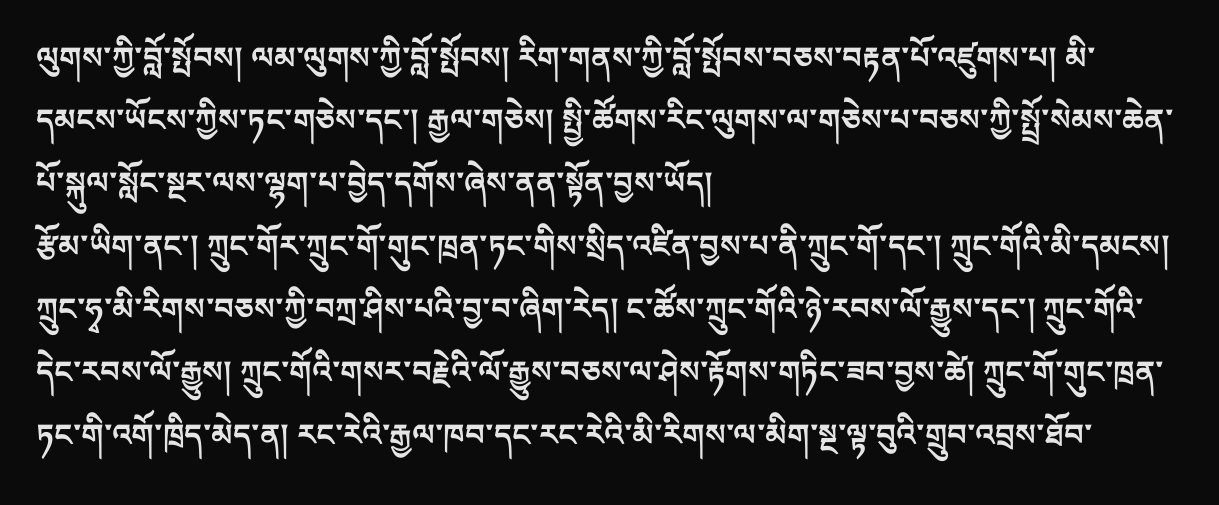ལུགས་ཀྱི་བློ་སྤོབས། ལམ་ལུགས་ཀྱི་བློ་སྤོབས། རིག་གནས་ཀྱི་བློ་སྤོབས་བཅས་བརྟན་པོ་འཛུགས་པ། མི་དམངས་ཡོངས་ཀྱིས་ཏང་གཅེས་དང་། རྒྱལ་གཅེས། སྤྱི་ཚོགས་རིང་ལུགས་ལ་གཅེས་པ་བཅས་ཀྱི་སྤྲོ་སེམས་ཆེན་པོ་སྐུལ་སློང་སྔར་ལས་ལྷག་པ་བྱེད་དགོས་ཞེས་ནན་སྟོན་བྱས་ཡོད།
རྩོམ་ཡིག་ནང་། ཀྲུང་གོར་ཀྲུང་གོ་གུང་ཁྲན་ཏང་གིས་སྲིད་འཛིན་བྱས་པ་ནི་ཀྲུང་གོ་དང་། ཀྲུང་གོའི་མི་དམངས། ཀྲུང་ཧྭ་མི་རིགས་བཅས་ཀྱི་བཀྲ་ཤིས་པའི་བྱ་བ་ཞིག་རེད། ང་ཚོས་ཀྲུང་གོའི་ཉེ་རབས་ལོ་རྒྱུས་དང་། ཀྲུང་གོའི་དེང་རབས་ལོ་རྒྱུས། ཀྲུང་གོའི་གསར་བརྗེའི་ལོ་རྒྱུས་བཅས་ལ་ཤེས་རྟོགས་གཏིང་ཟབ་བྱས་ཚེ། ཀྲུང་གོ་གུང་ཁྲན་ཏང་གི་འགོ་ཁྲིད་མེད་ན། རང་རེའི་རྒྱལ་ཁབ་དང་རང་རེའི་མི་རིགས་ལ་མིག་སྔ་ལྟ་བུའི་གྲུབ་འབྲས་ཐོབ་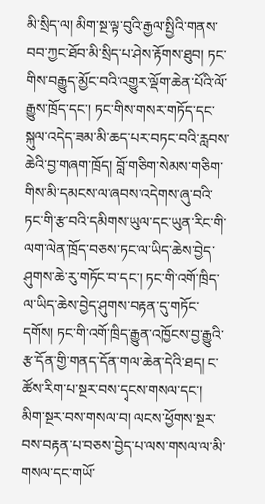མི་སྲིད་ལ། མིག་སྔ་ལྟ་བུའི་རྒྱལ་སྤྱིའི་གནས་བབ་ཀྱང་ཐོབ་མི་སྲིད་པ་ཤེས་རྟོགས་ཐུབ། ཏང་གིས་བརྒྱུད་མྱོང་བའི་འགྱུར་ལྡོག་ཆེན་པོའི་ལོ་རྒྱུས་ཁྲོད་དང་། ཏང་གིས་གསར་གཏོད་དང་སྐུལ་འདེད་ཟམ་མི་ཆད་པར་བཏང་བའི་རླབས་ཆེའི་བྱ་གཞག་ཁྲོད། བློ་གཅིག་སེམས་གཅིག་གིས་མི་དམངས་ལ་ཞབས་འདེགས་ཞུ་བའི་ཏང་གི་རྩ་བའི་དམིགས་ཡུལ་དང་ཡུན་རིང་གི་ལག་ལེན་ཁྲོད་བཅས་ཏང་ལ་ཡིད་ཆེས་བྱེད་ཤུགས་ཆེ་རུ་གཏོང་བ་དང་། ཏང་གི་འགོ་ཁྲིད་ལ་ཡིད་ཆེས་བྱེད་ཤུགས་བརྟན་དུ་གཏོང་དགོས། ཏང་གི་འགོ་ཁྲིད་རྒྱུན་འཁྱོངས་བྱ་རྒྱུའི་རྩ་དོན་གྱི་གནད་དོན་གལ་ཆེན་དེའི་ཐད། ང་ཚོས་རིག་པ་སྔར་བས་དྭངས་གསལ་དང་། མིག་སྔར་བས་གསལ་བ། ལངས་ཕྱོགས་སྔར་བས་བརྟན་པ་བཅས་བྱེད་པ་ལས་གསལ་ལ་མི་གསལ་དང་གཡོ་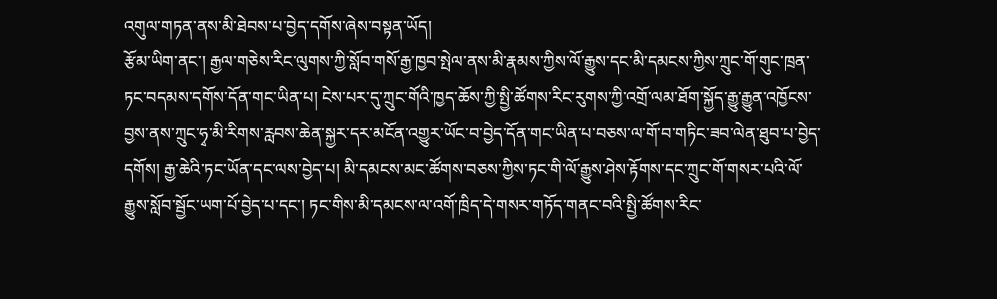འགུལ་གཏན་ནས་མི་ཐེབས་པ་བྱེད་དགོས་ཞེས་བསྟན་ཡོད།
རྩོམ་ཡིག་ནང་། རྒྱལ་གཅེས་རིང་ལུགས་ཀྱི་སློབ་གསོ་རྒྱ་ཁྱབ་སྤེལ་ནས་མི་རྣམས་ཀྱིས་ལོ་རྒྱུས་དང་མི་དམངས་ཀྱིས་ཀྲུང་གོ་གུང་ཁྲན་ཏང་བདམས་དགོས་དོན་གང་ཡིན་པ། ངེས་པར་དུ་ཀྲུང་གོའི་ཁྱད་ཆོས་ཀྱི་སྤྱི་ཚོགས་རིང་རུགས་ཀྱི་འགྲོ་ལམ་ཐོག་སྐྱོད་རྒྱུ་རྒྱུན་འཁྱོངས་བྱས་ནས་ཀྲུང་ཧྭ་མི་རིགས་རླབས་ཆེན་སྐྱར་དར་མངོན་འགྱུར་ཡོང་བ་བྱེད་དོན་གང་ཡིན་པ་བཅས་ལ་གོ་བ་གཏིང་ཟབ་ལེན་ཐུབ་པ་བྱེད་དགོས། རྒྱ་ཆེའི་ཏང་ཡོན་དང་ལས་བྱེད་པ། མི་དམངས་མང་ཚོགས་བཅས་ཀྱིས་ཏང་གི་ལོ་རྒྱུས་ཤེས་རྟོགས་དང་ཀྲུང་གོ་གསར་པའི་ལོ་རྒྱུས་སློབ་སྦྱོང་ཡག་པོ་བྱེད་པ་དང་། ཏང་གིས་མི་དམངས་ལ་འགོ་ཁྲིད་དེ་གསར་གཏོད་གནང་བའི་སྤྱི་ཚོགས་རིང་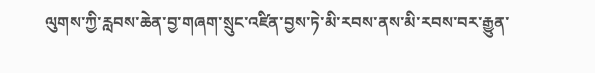ལུགས་ཀྱི་རླབས་ཆེན་བྱ་གཞག་སྲུང་འཛིན་བྱས་ཏེ་མི་རབས་ནས་མི་རབས་བར་རྒྱུན་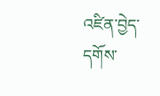འཛིན་བྱེད་དགོས་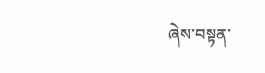ཞེས་བསྟན་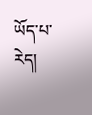ཡོད་པ་རེད།